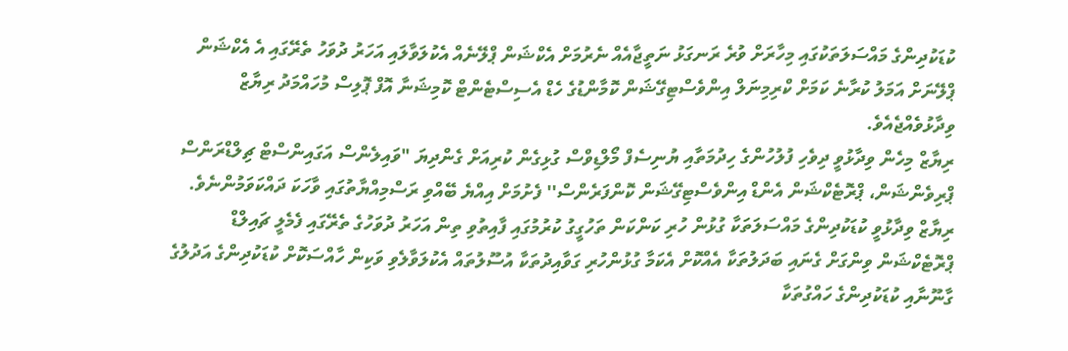ކުޑަކުދިންގެ މައްސަލަތަކުގައި މިހާރަށް ވުރެ ރަނގަޅު ނަތީޖާއެއް ނެރުމަށް އެކްޝަން ޕްލޭނެއް އެކުލަވާލައި އަހަރު ދުވަހު ތެރޭގައި އެ އެކްޝަން ޕްލޭނަށް އަމަލު ކުރާނެ ކަމަށް ކްރިމިނަލް އިންވެސްޓިގޭޝަން ކޮމާންޑުގެ ހެޑް އެސިސްޓެންޓް ކޮމިޝަނާ އޮފް ޕޮލިސް މުހައްމަދު ރިޔާޒް ވިދާޅުވެއްޖެއެވެ.
ރިޔާޒް މިހެން ވިދާޅުވީ ދިވެހި ފުލުހުންގެ ހިދުމަތާއި ޔުނިސެފް މޯލްޑިވްސް ގުޅިގެން ކުރިއަށް ގެންދިޔަ "ވައިލެންސް އަގައިންސްޓް ޗިލްޑްރަންސް ޕްރިވެންޝަން، ޕްރޮޓެކްޝަން އެންޑް އިންވެސްޓިގޭޝަން ކޮންފަރެންސް'' ފެށުމަށް އިއްޔެ ބޭއްވި ރަސްމިއްޔާތުގައި ވާހަކަ ދައްކަވަމުންނެވެ. ރިޔާޒް ވިދާޅުވީ ކުޑަކުދިންގެ މައްސަލަތަކާ ގުޅުން ހުރި ކަންކަން ތަހުގީގު ކުރުމުގައި ފާއިތުވި ތިން އަހަރު ދުވަހުގެ ތެރޭގައި ފެމެލީ ޗައިލްޑް ޕްރޮޓެކްޝަން ވިންގަށް ގެނައި ބަދަލުތަކާ އެއްކޮށް އެކަމާ ގުޅުންހުރި ގަވާއިދުތަކާ އުސޫލުތައް އެކުލަވާލެވި ވަކިން ހާއްސަކޮށް ކުޑަކުދިންގެ އަދުލުގެ ގާނޫނާއި ކުޑަކުދިންގެ ހައްގުތަކާ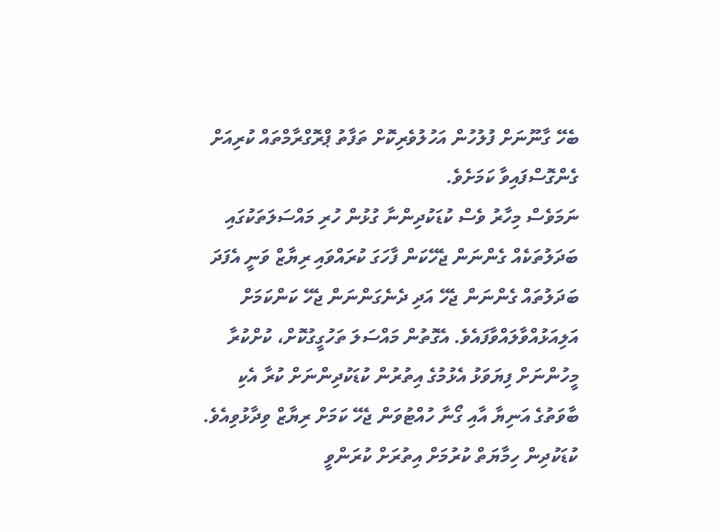ބެހޭ ގާނޫނަށް ފުލުހުން އަހުލުވެރިކޮށް ތަފާތު ޕްރޮގްރާމްތައް ކުރިއަށް ގެންގޮސްފައިވާ ކަމަށެވެ.
ނަމަވެސް މިހާރު ވެސް ކުޑަކުދިންނާ ގުޅުން ހުރި މައްސަލަތަކުގައި ބަދަލުތަކެއް ގެންނަން ޖެހޭކަން ފާހަގަ ކުރައްވައި ރިޔާޒް ވަނީ އެފަދަ ބަދަލުތައް ގެންނަން ޖެހޭ އަދި ދެނެގަންނަން ޖެހޭ ކަންކަމަށް އަލިއަޅުއްވާލައްވާފައެވެ. އެގޮތުން މައްސަލަ ތަހުގީގުކޮށް، ކުށްކުރާ މީހުންނަށް ފިޔަވަޅު އެޅުމުގެ އިތުރުން ކުޑަކުދިންނަށް ކުރާ އެކި ބާވަތުގެ އަނިޔާ އާއި ގޯނާ ހުއްޓުވަން ޖެހޭ ކަމަށް ރިޔާޒް ވިދާޅުވިއެވެ. ކުޑަކުދިން ހިމާޔަތް ކުރުމަށް އިތުރަށް ކުރަންވީ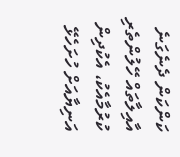ކަންކަން ދެނެގަނެ އާއިލާތައް ހޭލުންތެރި ކުރުމާއެކު، އެކުދިން އަނިޔާއަށް ހުށަހެޅޭ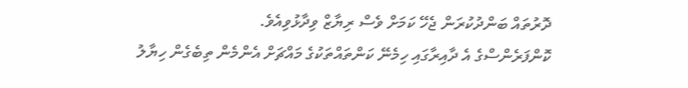ދޮރުތައް ބަންދުކުރަން ޖެހޭ ކަމަށް ވެސް ރިޔާޒް ވިދާޅުވިއެވެ.
ކޮންފަރެންސްގެ އެ ދާއިރާގައި ހިމެނޭ ކަންތައްތަކުގެ މައްޗަށް އެންމެން ތިބެގެން ހިޔާލު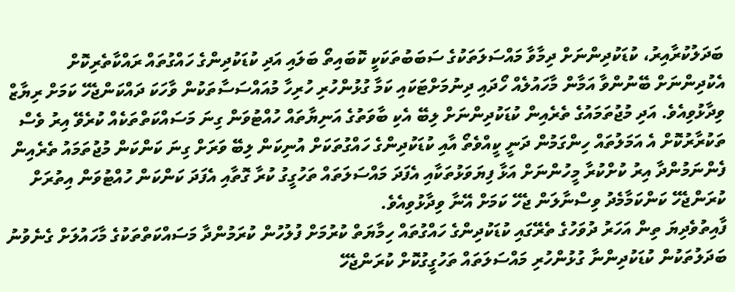ބަދަލުކުރާއިރު، ކުޑަކުދިންނަށް ދިމާވާ މައްސަލަތަކުގެ ސަބަބުތަކަކީ ކޮބައިތޯ ބަލައި އަދި ކުޑަކުދިންގެ ހައްގުތައް ރައްކާތެރިކޮށް އެކުދިންނަށް ބޭނުންވާ އަމާން މާހައުލެއް ހޯދައި ދިނުމަށްޓަކައި ކަމާ ގުޅުންހުރި ހުރިހާ މުއައްސަސާތަކުން ވާހަކަ ދައްކަންޖެހޭ ކަމަށް ރިޔާޒް ވިދާޅުވިއެވެ. އަދި މުޖުތަމައުގެ ތެރެއިން ކުޑަކުދިންނަށް ލިބޭ އެކި ބާވަތުގެ އަނިޔާތައް ހުއްޓުވަން ގިނަ މަސައްކަތްތަކެއް ކުރެވޭ އިރު ވެސް ތަކުރާރުކޮށް އެ އަމަލުތައް ހިންގަމުން ދަނީ ކީއްވެތޯ އާއި ކުޑަކުދިންގެ ހައްގުތަކަށް އުނިކަން ލިބޭ ވަރަށް ގިނަ ކަންކަން މުޖުތަމައު ތެރެއިން ފެންނަމުންދާ އިރު ކުށްކުރާ މީހުންނަށް އަޅާ ފިޔަވަޅުތަކާއި އެފަދަ މައްސަލަތައް ތަހުގީގު ކުރާ ގޮތާއި އެފަދަ ކަންކަން ހުއްޓުވަން އިތުރަށް ކުރަންޖެހޭ ކަންކަމާމެދު ވިސްނާލަން ޖެހޭ ކަމަށް އޭނާ ވިދާޅުވިއެވެ.
ފާއިތުވެދިޔަ ތިން އަހަރު ދުވަހުގެ ތެރޭގައި ކުޑަކުދިންގެ ހައްގުތައް ހިމާޔަތް ކުރުމަށް ފުލުހުން ކުރަމުންދާ މަސައްކަތްތަކުގެ މާހައުލަށް ގެނެވުނު ބަދަލުތަކުން ކުޑަކުދިންނާ ގުޅުންހުރި މައްސަލަތައް ތަހުގީގުކޮށް ކުރަންޖެހޭ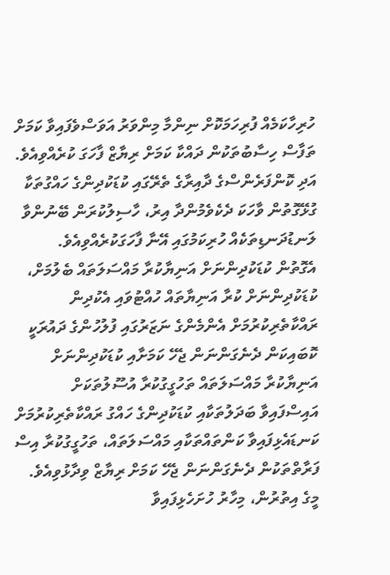ހުރިހާކަމެއް ފުރިހަމަކޮށް ނިންމާ މިންވަރު އަވަސްވެފައިވާ ކަމަށް ތަފާސް ހިސާބުތަކުން ދައްކާ ކަމަށް ރިޔާޒް ފާހަގަ ކުރެއްވިއެވެ. އަދި ކޮންފަރެންސްގެ ދާއިރާގެ ތެރޭގައި ކުޑަކުދިންގެ ހައްގުތަކާ ގުޅޭގޮތުން ވާހަކަ ދެކެވެމުންދާ އިރު، ހާސިލުކުރަން ބޭނުންވާ ލަނޑުދަނޑިތަކެއް ހުރިކަމުގައި އޭނާ ފާހަގަކުރެއްވިއެވެ.
އެގޮތުން ކުޑަކުދިންނަށް އަނިޔާކުރާ މައްސަލަތައް ބެލުމަށް، ކުޑަކުދިންނަށް ކުރާ އަނިޔާތައް ހުއްޓުވައި އެކުދިން ރައްކާތެރިކުރުމަށް އެންމެންގެ ނަޒަރުގައި ފުލުހުންގެ ދައުރަކީ ކޮބައިކަން ދެނެގަންނަން ޖެހޭ ކަމަށާއި ކުޑަކުދިންނަށް އަނިޔާކުރާ މައްސަލަތައް ތަހުގީގުކުރާ އުސޫލުތަކަށް އައިސްފައިވާ ބަދަލުތަކާއި ކުޑަކުދިންގެ ހައްގު ރައްކާތެރިކުރުމަށް ކަނޑައެޅިފައިވާ ކަންތައްތަކާއި މައްސަލަތައް، ތަހުގީގުކުރާ އިސް ފަރާތްތަކުން ދެނެގަންނަން ޖެހޭ ކަމަށް ރިޔާޒް ވިދާޅުވިއެވެ.
މީގެ އިތުރުން، މިހާރު ހުށަހެޅިފައިވާ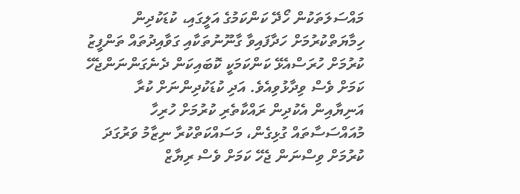މައްސަލަތަކުން ހޯދޭ ކަންކަމުގެ އަލީގައި، ކުޑަކުދިން ހިމާޔަތްކުރުމަށް ހަދާފައިވާ ގާނޫނުތަކާއި ގަވާއިދުތައް ތަންފީޒު ކުރުމަށް ހުރަސްއެޅޭ ކަންކަމަކީ ކޮބައިކަން ދެނެގަންނަންޖެހޭ ކަމަށް ވެސް ވިދާޅުވިއެވެ. އަދި ކުޑަކުދިންނަށް ކުރާ އަނިޔާއިން އެކުދިން ރައްކާތެރި ކުރުމަށް ހުރިހާ މުއައްސަސާތައް ގުޅިގެން، މަސައްކަތްކުރާ ނިޒާމު ވަރުގަދަ ކުރުމަށް ވިސްނަން ޖެހޭ ކަމަށް ވެސް ރިޔާޒް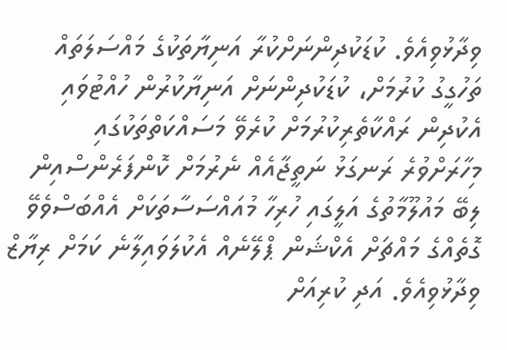ވިދާޅުވިއެވެ. ކުޑަކުދިންނަށްކުރާ އަނިޔާތަކުގެ މައްސަލަތައް ތަހުގީގު ކުރުމަށް، ކުޑަކުދިންނަށް އަނިޔާކުރުން ހުއްޓުވައި އެކުދިން ރައްކާތެރިކުރުމަށް ކުރެވޭ މަސައްކަތްތަކުގައި މިހާރަށްވުރެ ރަނގަޅު ނަތީޖާއެއް ނެރުމަށް ކޮންފަރެންސްއިން ލިބޭ މައުލޫމާތުގެ އަލީގައި ހުރިހާ މުއައްސަސާތަކަށް އެއްބަސްވެވޭ ގޮތެއްގެ މައްޗަށް އެކްޝަން ޕްލޭނެއް އެކުލަވައިލާނެ ކަމަށް ރިޔާޒް ވިދާޅުވިއެވެ. އަދި ކުރިއަށް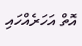އޮތް އަހަރެއްހައި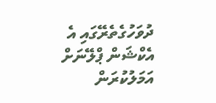ދުވަހުގެތެރޭގައި އެ އެކްޝަން ޕްލޭނަށް އަމަލުކުރަން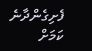ފެށިގެންދާނެ ކަމަށް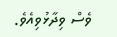ވެސް ވިދާޅުވިއެވެ.